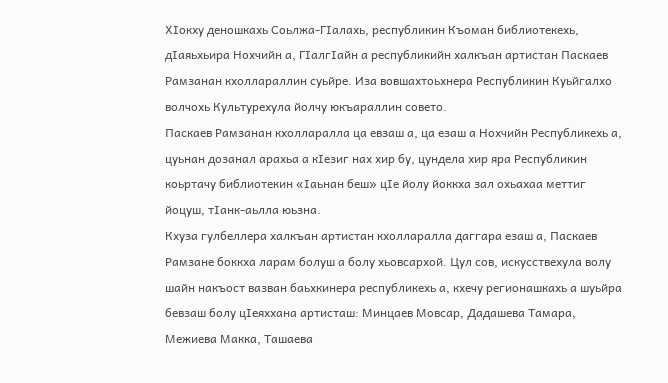ХІокху деношкахь Соьлжа-ГІалахь, республикин Къоман библиотекехь, дIаяьхьира Нохчийн а, ГIалгIайн а республикийн халкъан артистан Паскаев Рамзанан кхоллараллин суьйре. Иза вовшахтоьхнера Республикин Куьйгалхо волчохь Культурехула йолчу юкъараллин совето.
Паскаев Рамзанан кхолларалла ца евзаш а, ца езаш а Нохчийн Республикехь а, цуьнан дозанал арахьа а кІезиг нах хир бу, цундела хир яра Республикин коьртачу библиотекин «Іаьнан беш» цІе йолу йоккха зал охьахаа меттиг йоцуш, тІанк-аьлла юьзна.
Кхуза гулбеллера халкъан артистан кхолларалла даггара езаш а, Паскаев Рамзане боккха ларам болуш а болу хьовсархой. Цул сов, искусствехула волу шайн накъост вазван баьхкинера республикехь а, кхечу регионашкахь а шуьйра бевзаш болу цІеяххана артисташ: Минцаев Мовсар, Дадашева Тамара, Межиева Макка, Ташаева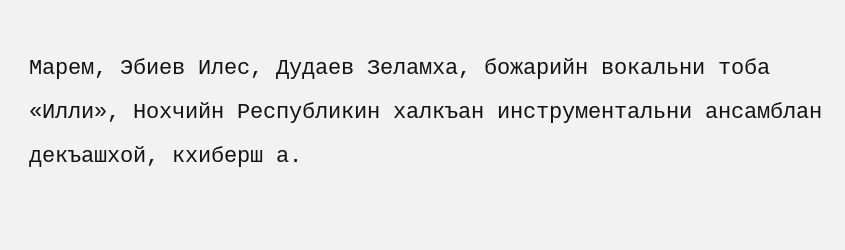Марем, Эбиев Илес, Дудаев Зеламха, божарийн вокальни тоба «Илли», Нохчийн Республикин халкъан инструментальни ансамблан декъашхой, кхиберш а.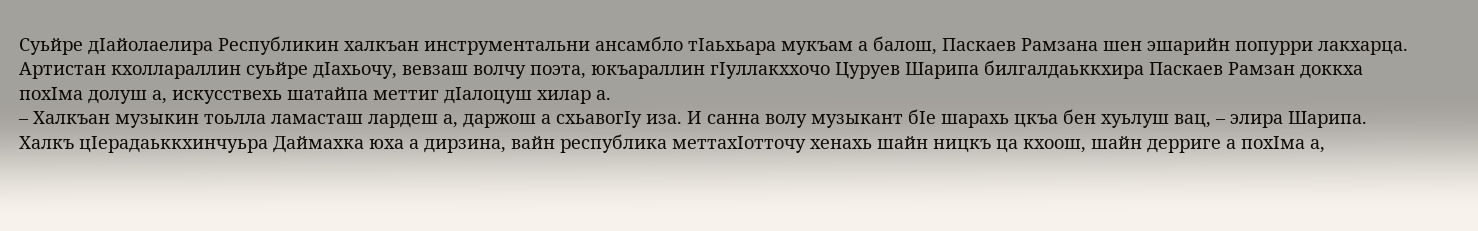Суьйре дІайолаелира Республикин халкъан инструментальни ансамбло тІаьхьара мукъам а балош, Паскаев Рамзана шен эшарийн попурри лакхарца.
Артистан кхоллараллин суьйре дІахьочу, вевзаш волчу поэта, юкъараллин гІуллакххочо Цуруев Шарипа билгалдаьккхира Паскаев Рамзан доккха похIма долуш а, искусствехь шатайпа меттиг дІалоцуш хилар а.
– Халкъан музыкин тоьлла ламасташ лардеш а, даржош а схьавогІу иза. И санна волу музыкант бІе шарахь цкъа бен хуьлуш вац, – элира Шарипа.
Халкъ цІерадаьккхинчуьра Даймахка юха а дирзина, вайн республика меттахІотточу хенахь шайн ницкъ ца кхоош, шайн дерриге а похІма а,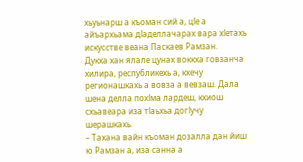хьуьнарш а къоман сий а, цІе а айъархьама дІаделлачарах вара хІетахь искусстве веана Паскаев Рамзан.
Дукха хан ялале цунах воккха говзанча хилира, республикехь а, кхечу регионашкахь а вовза а вевзаш. Дала шена делла похІма лардеш, кхиош схьавеара иза тІаьхьа догІучу шерашкахь.
– Тахана вайн къоман дозалла дан йиш ю Рамзан а, иза санна а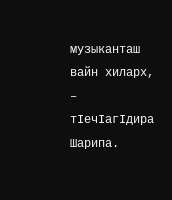музыканташ вайн хиларх, – тІечІагІдира Шарипа.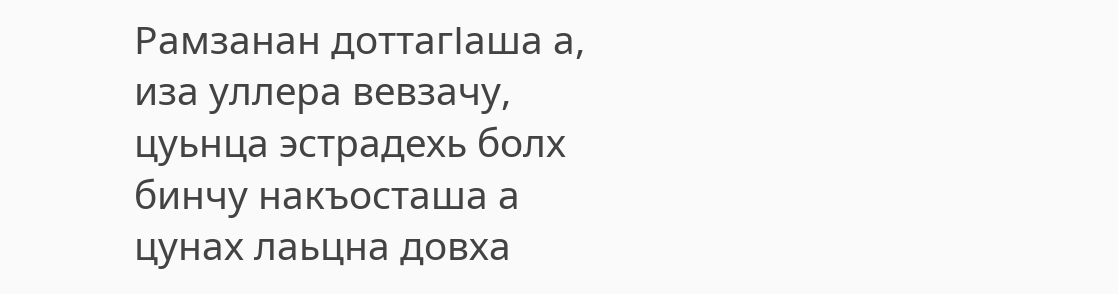Рамзанан доттагІаша а, иза уллера вевзачу, цуьнца эстрадехь болх бинчу накъосташа а цунах лаьцна довха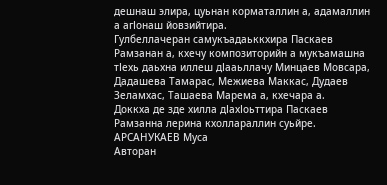дешнаш элира, цуьнан корматаллин а, адамаллин а агІонаш йовзийтира.
Гулбеллачеран самукъадаьккхира Паскаев Рамзанан а, кхечу композиторийн а мукъамашна тІехь даьхна иллеш дІааьллачу Минцаев Мовсара, Дадашева Тамарас, Межиева Маккас, Дудаев Зеламхас, Ташаева Марема а, кхечара а.
Доккха де зде хилла дІахІоьттира Паскаев Рамзанна лерина кхоллараллин суьйре.
АРСАНУКАЕВ Муса
Авторан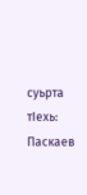суьрта тІехь: Паскаев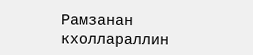Рамзанан кхоллараллин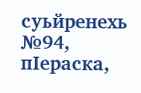суьйренехь
№94, пIераска,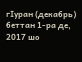гIуран (декабрь) беттан 1-ра де, 2017 шо